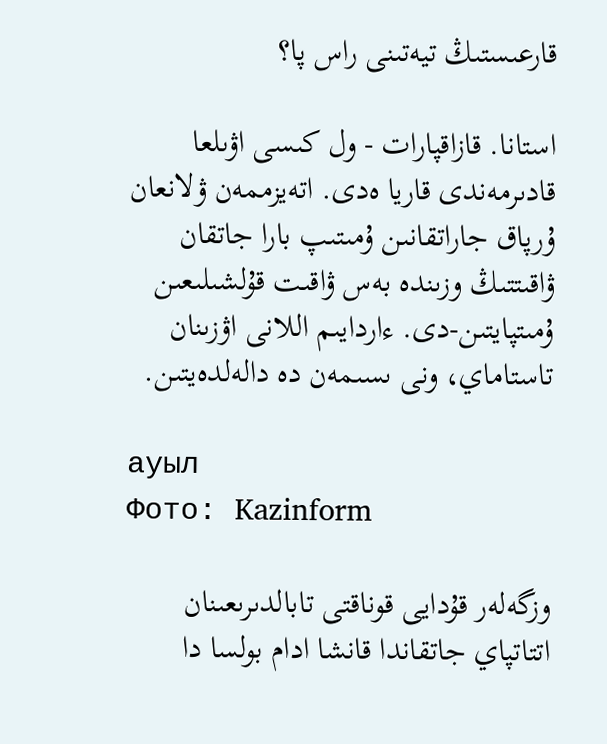قارعىستىڭ تيەتىنى راس پا؟

استانا. قازاقپارات - ول كىسى اۋىلعا قادىرمەندى قاريا ەدى. اتەيزممەن ۋلانعان ۇرپاق جاراتقانىن ۇمىتىپ بارا جاتقان ۋاقىتتىڭ وزىندە بەس ۋاقىت قۇلشىلىعىن ۇمىتپايتىن-دى. ءاردايىم اللانى اۋزىنان تاستاماي، ونى ىسىمەن دە دالەلدەيتىن.

ауыл
Фото: Kazinform

وزگەلەر قۇدايى قوناقتى تابالدىرىعىنان اتتاتپاي جاتقاندا قانشا ادام بولسا دا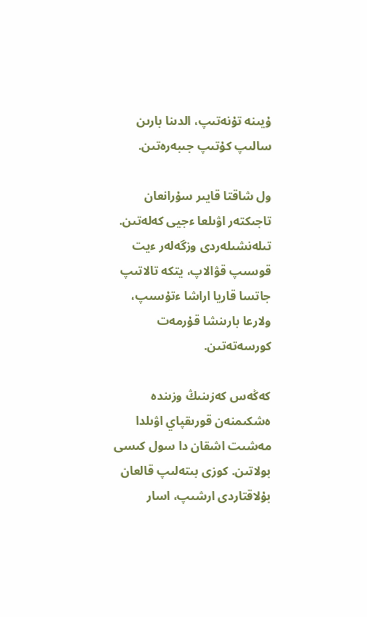ۇيىنە تۇنەتىپ، الدىنا بارىن سالىپ كۇتىپ جىبەرەتىن.

ول شاقتا قايىر سۇرانعان تاجىكتەر اۋىلعا ءجيى كەلەتىن. تىلەنشىلەردى وزگەلەر ءيت قوسىپ قۋالاپ، يتكە تالاتىپ جاتسا قاريا اراشا ءتۇسىپ، ولارعا بارىنشا قۇرمەت كورسەتەتىن.

كەڭەس كەزىنىڭ وزىندە ەشكىمنەن قورىقپاي اۋىلدا مەشىت اشقان دا سول كىسى بولاتىن. كوزى بىتەلىپ قالعان بۇلاقتاردى ارشىپ، اسار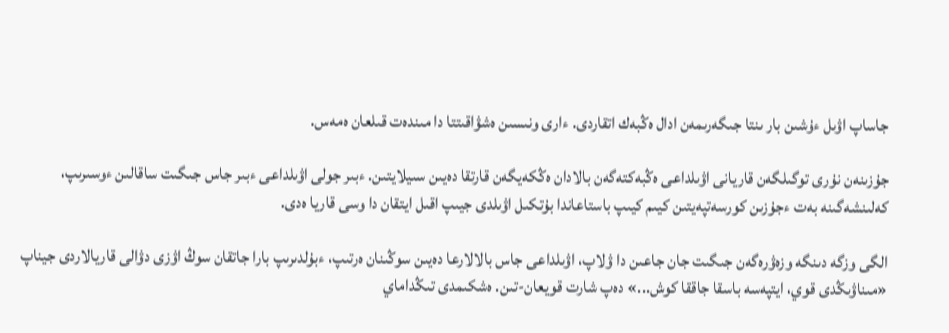جاساپ اۋىل ءۇشىن بار ىنتا جىگەرىمەن ادال ەڭبەك اتقاردى. ءارى ونىسىن ەشۋاقىتتا دا مىندەت قىلعان ەمەس.

جۇزىنەن نۇرى توگىلگەن قاريانى اۋىلداعى ەڭبەكتەگەن بالادان ەڭكەيگەن قارتقا دەيىن سىيلايتىن. ءبىر جولى اۋىلداعى ءبىر جاس جىگىت ساقالىن ءوسىرىپ، كەلىنشەگىنە بەت ءجۇزىن كورسەتپەيتىن كيىم كيىپ باستاعاندا بۇتكىل اۋىلدى جيىپ اقىل ايتقان دا وسى قاريا ەدى.

الگى وزگە دىنگە وزەۋرەگەن جىگىت جان جاعىن دا ۋلاپ، اۋىلداعى جاس بالالارعا دەيىن سوڭىنان ەرتىپ، ءبۇلدىرىپ بارا جاتقان سوڭ اۋزى دۋالى قاريالاردى جيناپ «مىناۋىڭدى قوي، ايتپەسە باسقا جاققا كوش...» دەپ شارت قويعان-تىن. ەشكىمدى تىڭداماي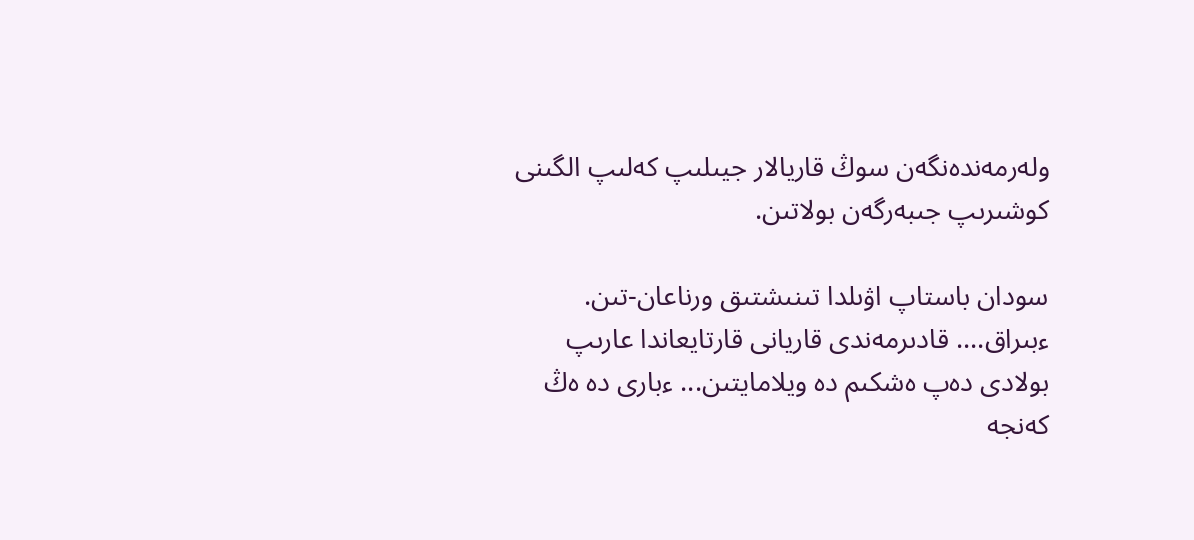ولەرمەندەنگەن سوڭ قاريالار جيىلىپ كەلىپ الگىنى كوشىرىپ جىبەرگەن بولاتىن.

سودان باستاپ اۋىلدا تىنىشتىق ورناعان-تىن. ءبىراق.... قادىرمەندى قاريانى قارتايعاندا عارىپ بولادى دەپ ەشكىم دە ويلامايتىن... ءبارى دە ەڭ كەنجە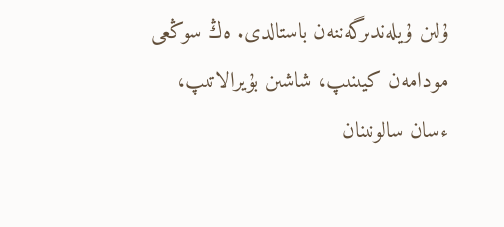ۇلىن ۇيلەندىرگەننەن باستالدى. ەڭ سوڭعى مودامەن كيىنىپ، شاشىن بۇيرالاتىپ، ءسان سالونىنان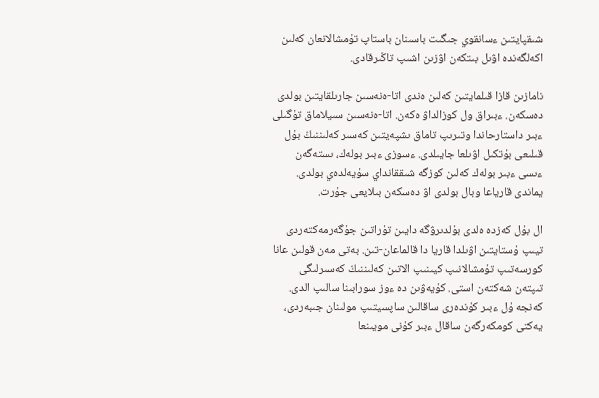شىقپايتىن ءسانقوي جىگىت باسىنان باستاپ تۇمشالانعان كەلىن اكەلگەندە اۋىل بىتكەن اۋزىن اشىپ تاڭىرقادى.

نامازىن قازا قىلمايتىن كەلىن ەندى اتا-ەنەسىن جارىلقايتىن بولدى دەسكەن. ءبىراق ول كوزالداۋ ەكەن. اتا-ەنەسىن سىيلاماق تۇگىلى ءبىر داستارحاندا وتىرىپ تاماق ىشپەيتىن كەسىر كەلىننىڭ بۇل قىلىعى بۇتكىل اۋىلعا جايىلدى. ءسوزى ءبىر بولەك، ىستەگەن ءىسى ءبىر بولەك كەلىن كوزگە شىققانداي سۇيەلدەي بولدى. يماندى قارياعا وبال بولدى اۋ دەسكەن بىلايعى جۇرت.

ال بۇل كەزدە ەلدى بۇلدىرۋگە دايىن تۇراتىن جۇگەرمەكتەردى تيىپ ۇستايتىن اۋىلدا قاريا دا قالماعان-تىن. بەتى مەن قولىن عانا كورسەتىپ تۇمشالانىپ كيىنىپ الاتىن كەلىننىڭ كەسىرلىگى تىپتەن شەكتەن استى. كۇيەۋىن دە ءوز سورابىنا سالىپ الدى. كەنجە ۇل ءبىر كۇندەرى ساقالىن ساپسيتىپ مولىنان جىبەردى، يەكتى كومكەرگەن ساقال ءبىر كۇنى مويىنعا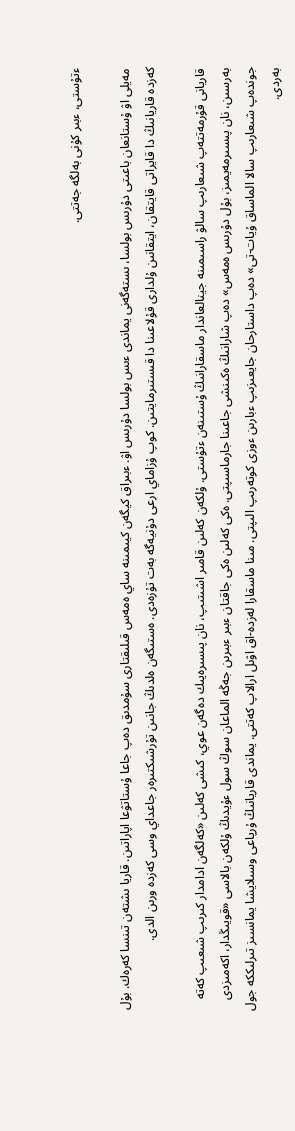ءتۇستى، ءبىر كۇنى بەلگە جەتتى.

مەيلى اۋ ۇستانعان باعىتى دۇرىس بولسا، ىستەگەنى يماندى ءىس بولسا دۇرىس اۋ. ءبىراق كيگەن كيىمىنە ساي ەمەس قىلىقتارى سۇمدىق دەپ جاعا ۇستاتۋعا اپاراتىن. قاريا ىشتەن تىنسا كەرەك. بۇل كەزدە قاريانىڭ دا قايراتى قايتقان، ايتقانىن ۇلدارى قۇلاعىنا دا قىستىرمايتىن. كوپ ۇزاماي ارعى دۇنيەگە بەت تۇزەدى. ەستىگەن ەلدىڭ جانىن تۇرشىكتىرەر جاعداي وسى كەزدە ورىن الدى.

قاريانى قۇرمەتتەپ شىعارىپ سالۋ راسىمىنە جينالعاندار ماسقارانىڭ ۇستىنەن ءتۇستى. ۇلكەن كەلىن قامىر اشىتىپ، نان پىسىرەيىك دەگەن عوي، كىشى كەلىن «كەلگەن ادامدار كىرىپ شىعىپ كەتە بەرسىن، نان پىسىرمەيمىز، بۇل دۇرىس ەمەس» دەپ شارانىڭ ەكىنشى جاعىنا جارماسىپتى. ەكى كەلىن ەكى جاقتان ءبىر ءبىرىن جەڭە الماعان سوڭ سول ءۇيدىڭ ۇلكەن بالاسى «قويىڭدار، اكەمىزدى جوندەپ شىعارىپ سالا الماساق ۇيات-تى» دەپ داستارحان جايعىزىپ ءبارىن ءوزى كوتەرىپ الىپتى. مىنا ماسقارا لەزدە-اق اۋىل ارالاپ كەتتى. يماندى قاريانىڭ ۇرپاعى وسىلايشا يمانسىز تىرلىككە جول بەردى.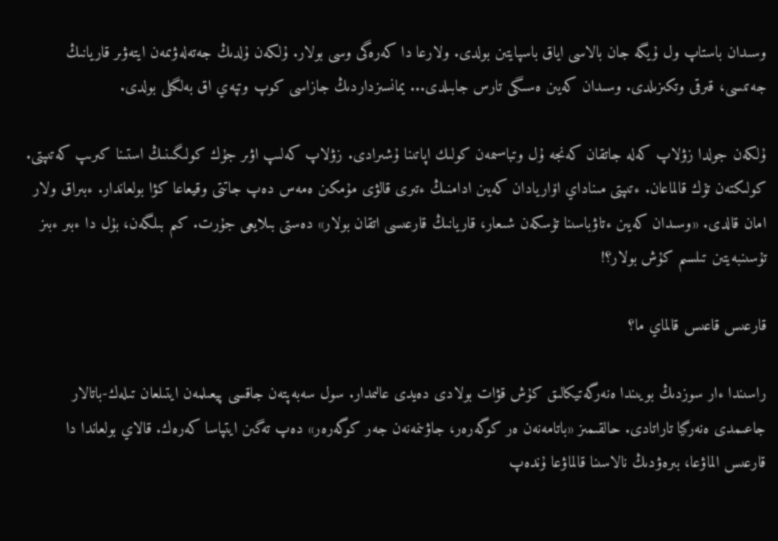وسىدان باستاپ ول ۇيگە جان بالاسى اياق باسپايتىن بولدى. ولارعا دا كەرەگى وسى بولار. ۇلكەن ۇلدىڭ جەتەلەۋىمەن ايتەۋىر قاريانىڭ جەتىسى، قىرقى وتكىزىلدى. وسىدان كەيىن ەسىگى تارس جابىلدى... يمانسىزداردىڭ جازاسى كوپ وتپەي اق بەلگىلى بولدى.

ۇلكەن جولدا زۋلاپ كەلە جاتقان كەنجە ۇل وتباسىمەن كولىك اپاتىنا ۇشىرادى. زۋلاپ كەلىپ اۋىر جۇك كولىگىنىڭ استىنا كىرىپ كەتىپتى. كولىكتەن تۇك قالماعان. ءتىپتى مىناداي اۆاريادان كەيىن ادامنىڭ ءتىرى قالۋى مۇمكىن ەمەس دەپ جاتتى وقيعاعا كۋا بولعاندار. ءبىراق ولار امان قالدى. «وسىدان كەيىن ءتاۋباسىنا تۇسكەن شىعار، قاريانىڭ قارعىسى اتقان بولار» دەستى بىلايعى جۇرت. كىم بىلگەن، بۇل دا ءبىر ءبىز تۇسىنبەيتىن تىلسىم كۇش بولار؟!

قارعىس قاعىس قالماي ما؟

راسىندا ءار سوزدىڭ بويىندا ەنەرگەتيكالىق كۇش قۋات بولادى دەيدى عالىمدار. سول سەبەپتەن جاقسى پيعىلمەن ايتىلعان تىلەك-باتالار جاعىمدى ەنەرگيا تاراتادى. حالقىمىز «باتامەنەن ەر كوگەرەر، جاۋىنمەنەن جەر كوگەرەر» دەپ تەگىن ايتپاسا كەرەك. قالاي بولعاندا دا قارعىس الماۋعا، بىرەۋدىڭ نالاسىنا قالماۋعا ۇندەپ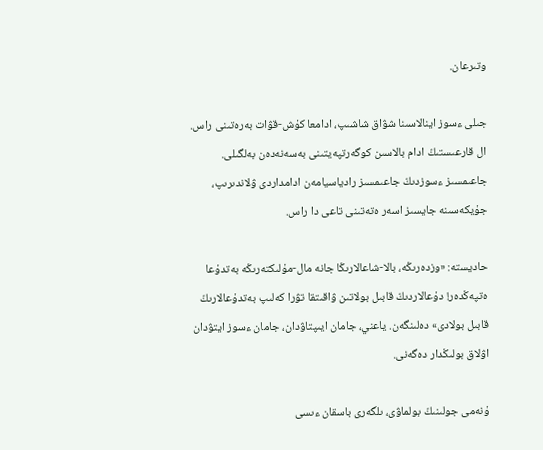وتىرعان.

جىلى ءسوز اينالاسىنا شۋاق شاشىپ، ادامعا كۇش-قۋات بەرەتىنى راس. ال قارعىستىڭ ادام بالاسىن كوگەرتپەيتىنى بەسەنەدەن بەلگىلى. جاعىمسىز ءسوزدىڭ جاعىمسىز رادياسيامەن ادامداردى ۋلاندىرىپ، جۇيكەسىنە جايسىز اسەر ەتەتىنى تاعى دا راس.

حاديستە: «وزدەرىڭە، بالا-شاعالارىڭا جانە مال-مۇلىكتەرىڭە بەتدۇعا ەتپەڭدەر! دۇعالاردىڭ قابىل بولاتىن ۋاقىتقا تۋرا كەلىپ بەتدۇعالارىڭ قابىل بولادى» دەلىنگەن. ياعني، جامان ايىپتاۋدان، جامان ءسوز ايتۋدان اۋلاق بولىڭدار دەگەنى.

ۇنەمى جولىنىڭ بولماۋى، ىلگەرى باسقان ءىسى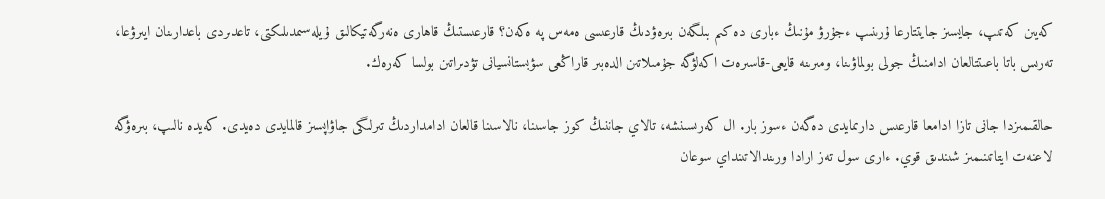كەيىن كەتىپ، جايسىز جايتتارعا ۇرىنىپ ءجۇرۋ مۇنىڭ ءبارى دە كىم بىلگەن بىرەۋدىڭ قارعىسى ەمەس پە ەكەن؟ قارعىستىڭ قاهارى ەنەرگەتيكالىق ۇيلەسىمدىلىكتى، تاعدىردى باعدارىنان ايىرۋعا، تەرىس باتا باعىتتالعان ادامنىڭ جولى بولماۋىنا، ومىرىنە قايعى-قاسىرەت اكەلۋگە جۇمىلاتىن الدەبىر قاراڭعى سۋبستانسيانى تۋدىراتىن بولسا كەرەك.

حالقىمىزدا جانى تازا ادامعا قارعىس دارىمايدى دەگەن ءسوز بار. ال كەرىسىنشە، تالاي جاننىڭ كوز جاسىنا، نالاسىنا قالعان ادامداردىڭ تىرلىگى جاۋاپسىز قالمايدى دەيدى. كەيدە نالىپ، بىرەۋگە لاعنەت ايتاتىنىمىز شىندىق قوي. ءارى سول تەز ارادا ورىندالاتىنداي سوعان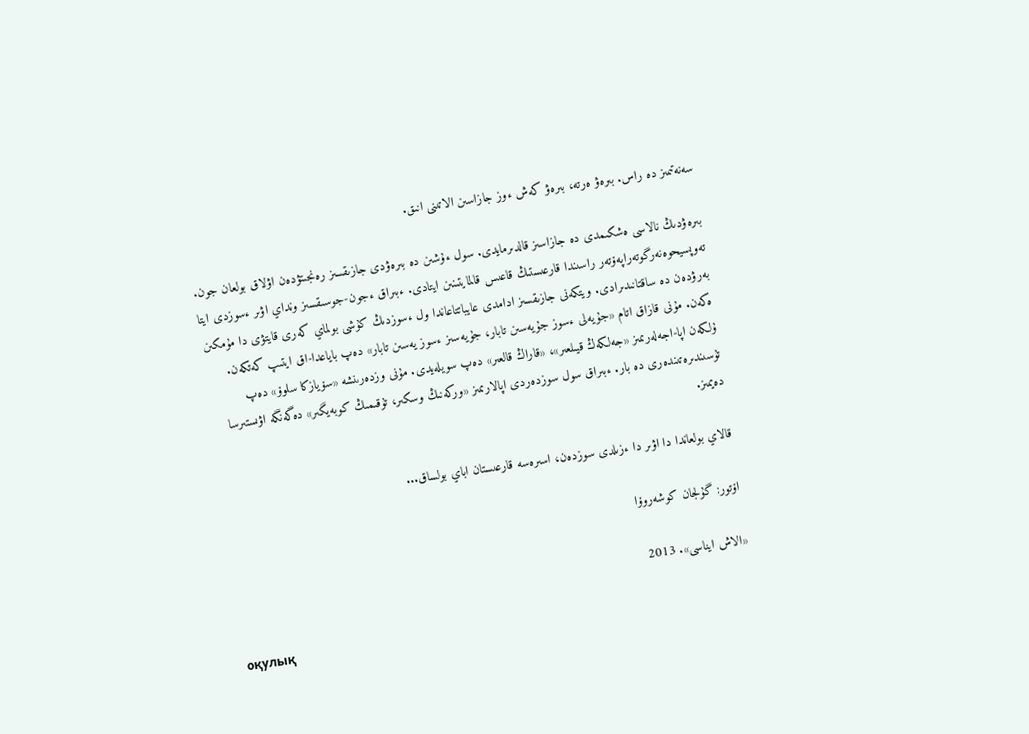سەنەتىمىز دە راس. بىرەۋ ەرتە، بىرەۋ كەش ءوز جازاسىن الاتىنى انىق.

بىرەۋدىڭ نالاسى ەشكىمدى دە جازاسىز قالدىرمايدى. سول ءۇشىن دە بىرەۋدى جازىقسىز رەنجىتۋدەن اۋلاق بولعان جون. تەوپسيحوەنەرگوتەراپەۆتەر راسىندا قارعىستىڭ قاعىس قالمايتىنىن ايتادى. ءبىراق ءجون-جوسىقسىز ونداي اۋىر ءسوزدى ايتا بەرۋدەن دە ساقتانىدىرادى. ويتكەنى جازىقسىز ادامدى عايباتتاعاندا ول ءسوزدىڭ كۇشى بولماي كەرى قايتۋى دا مۇمكىن ەكەن. مۇنى قازاق اتام «جۇيەلى ءسوز جۇيەسىن تابار، جۇيەسىز ءسوز يەسىن تابار» دەپ باياعدا-اق ايتىپ كەتكەن. ۇلكەن اپا-اجەلەرىمىز «جەلكەڭ قيىلعىر»، «قاراڭ قالعىر» دەپ سويلەيدى. مۇنى وزدەرىنشە «سۆيازكا سلوۆ» دەپ تۇسىندىرەتىندەرى دە بار. ءبىراق سول سوزدەردى اپالارىمىز «وركەنىڭ وسكىر، تۇقىمىڭ كوبەيگىر» دەگەنگە اۋىستىرسا دەيمىز.

قالاي بولعاندا دا اۋىر دا ءزىلدى سوزدەن، اسىرەسە قارعىستان اباي بولساق...

اۆتور: گۇلجان كوشەروۆا

«الاش ايناسى». 2013

оқулық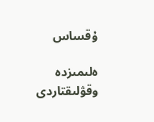ۇقساس

ەلىمىزدە وقۋلىقتاردى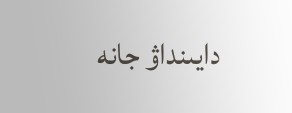دايىنداۋ جانە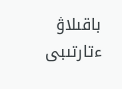باقىلاۋ ءتارتىبى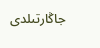جاڭارتىلدى